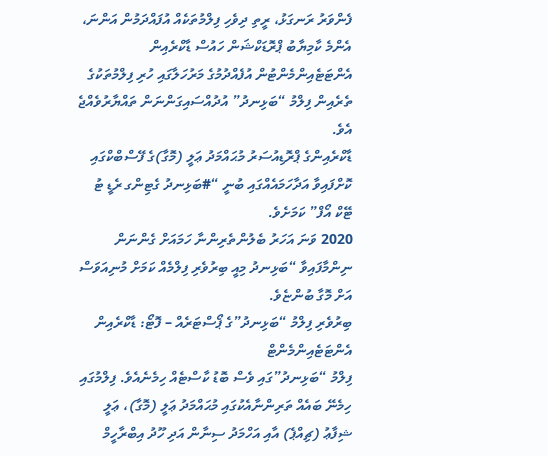ފެންވަރު ރަނގަޅު، ރީތި ދިވެހި ފިލްމުތަކެއް އުފައްދަމުން އަންނަ، އެންމެ ކާމިޔާބު ޕްރޮޑަކްޝަން ހައުސް ޑާކްރެއިން އެންޓަޓެއިންމެންޓުން އުފެއްދުމުގެ މަރުހަލާގައި ހުރި ފިލްމުތަކުގެ ތެރެއިން ފިލްމު “ބަޅިނދު” އުދުއްސައިގަންނަން ތައްޔާރުވެއްޖެ އެވެ.
ޑާކްރެއިންގެ ޕްރޮޑިއުސަރު މުޙައްމަދު ޢަލީ (މޮގާ)ގެ ފޭސްބްކްގައި ކޮށްފައިވާ އަދާހަމައެއްގައި ބުނީ “#ބަޅިނދު ގެޓިންގ ރެޑީ ޓު ޓޭކް އޯފް” ކަމަށެވެ.
2020 ވަނަ އަހަރު ބެލުންތެރިންނާ ހަމައަށް ގެންނަން ނިންމާފައިވާ “ބަޅިނދު މިއީ ބިރުވެރި ފިލްމެއް ކަމަށް މުނިއަވަސް އަށް މޮގާ ބުންޏެވެ.
ބިރުވެރި ފިލްމު “ބަޅިނދު”ގެ ޕޯސްޓަރެއް – ފޮޓޯ: ޑާކްރެއިން އެންޓަޓެއިންމެންޓް
ފިލްމު “ބަޅިނދު”ގައި ވެސް ބޮޑު ކާސްޓެއް ހިމެނެއެވެ. ފިލްމުގައި ހިމެނޭ ބައެއް ތަރިންނާއެކުގައި މުޙައްމަދު ޢަލީ (މޮގާ)، ޢަލީ ޝިފާޢު (ޗިއްޕެ) އާއި އަހްމަދު ސިނާން އަދި ހޫދު އިބްރާހީމް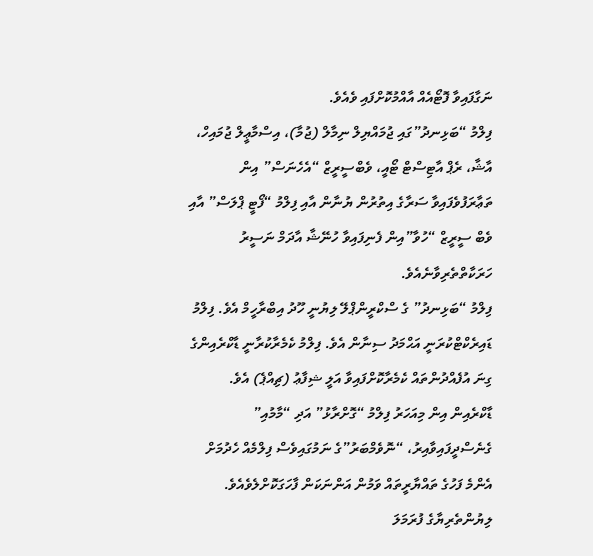ނަގާފައިވާ ފޮޓޯއެއް އާއްމުކޮށްފައި ވެއެވެ.
ފިލްމު “ބަޅިނދު”ގައި ޖުމައްޔިލް ނިމާލް (ޖުމާ)، އިސްމާޢީލް ޖުމައިހް، އާޝާ، ރެޕް އާޓިސްޓް ޓޯއީ، ވެބްސީރީޒް “އެހެނަސް” އިން ތަޢާރަފުވެފައިވާ ސަރާގެ އިތުރުން ޔުނާން އާއި ފިލްމު “ފޯޓީ ޕްލަސް” އާއި ވެބް ސީރީޒް “ހުވާ”އިން ފެނިފައިވާ ހުނޭޝާ އާދަމް ނަސީރު ހަރަކާތްތެރިވާނެއެވެ.
ފިލްމު “ބަޅިނދު” ގެ ސްކްރީންޕްލޭ ލިޔުނީ ހޫދު އިބްރާހީމް އެވެ. ފިލްމު ޑައިރެކްޓްކުރަނީ އަޙްމަދު ސިނާން އެވެ. ފިލްމު ކެމެރާކުރާނީ ޑާކްރެއިންގެ ގިނަ އުފެއްދުންތައް ކެމެރާކޮށްފައިވާ އަލީ ޝިފާޢު (ޗިއްޕެ) އެވެ.
ޑާކްރެއިން އިން މިއަހަރު ފިލްމު “ގޮށްރާޅު” އަދި “މާމުއި” ގެނެސްދީފައިވާއިރު، “ނޮވެމްބަރު”ގެ ނަމުގައިވެސް ފިލްމެއް ހެދުމަށް އެންމެ ފަހުގެ ތައްޔާރީތައް ވަމުން އަންނަކަން ފާހަގަކޮށްލެވެއެވެ.
ލިޔުންތެރިޔާގެ ފުރަމަލަ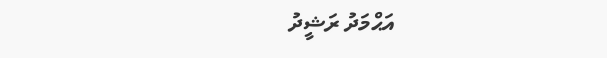އަޙްމަދު ރަޝީދު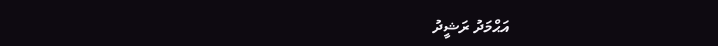އަޙްމަދު ރަޝީދު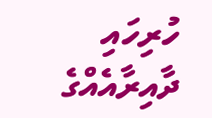ހުރިހައި ދާއިރާއެއްގެ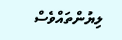ލިޔުންތައްވެސް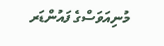މުނިއަވަސްގެ ފައުންޑަރ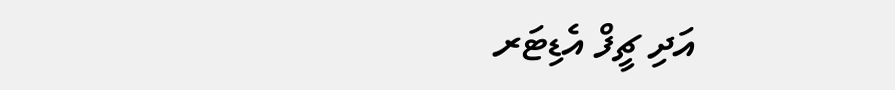އަދި ޗީފް އެޑިޓަރ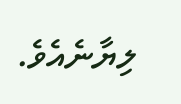ލިޔާނެއެވެ.